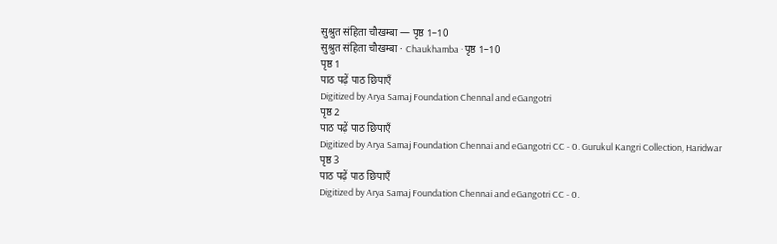सुश्रुत संहिता चौखम्बा — पृष्ठ 1–10
सुश्रुत संहिता चौखम्बा · Chaukhamba · पृष्ठ 1–10
पृष्ठ 1
पाठ पढ़ें पाठ छिपाएँ
Digitized by Arya Samaj Foundation Chennal and eGangotri
पृष्ठ 2
पाठ पढ़ें पाठ छिपाएँ
Digitized by Arya Samaj Foundation Chennai and eGangotri CC - 0. Gurukul Kangri Collection, Haridwar
पृष्ठ 3
पाठ पढ़ें पाठ छिपाएँ
Digitized by Arya Samaj Foundation Chennai and eGangotri CC - 0.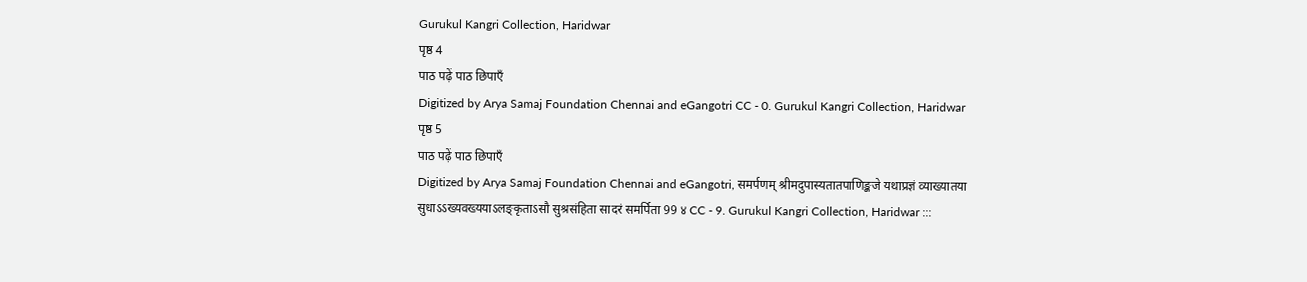Gurukul Kangri Collection, Haridwar
पृष्ठ 4
पाठ पढ़ें पाठ छिपाएँ
Digitized by Arya Samaj Foundation Chennai and eGangotri CC - 0. Gurukul Kangri Collection, Haridwar
पृष्ठ 5
पाठ पढ़ें पाठ छिपाएँ
Digitized by Arya Samaj Foundation Chennai and eGangotri, समर्पणम् श्रीमदुपास्यतातपाणिङ्कजे यथाप्रज्ञं व्याख्यातया सुधाऽऽख्यवख्ययाऽलङ्कृताऽसौ सुश्रसंहिता सादरं समर्पिता 99 ४ CC - 9. Gurukul Kangri Collection, Haridwar :::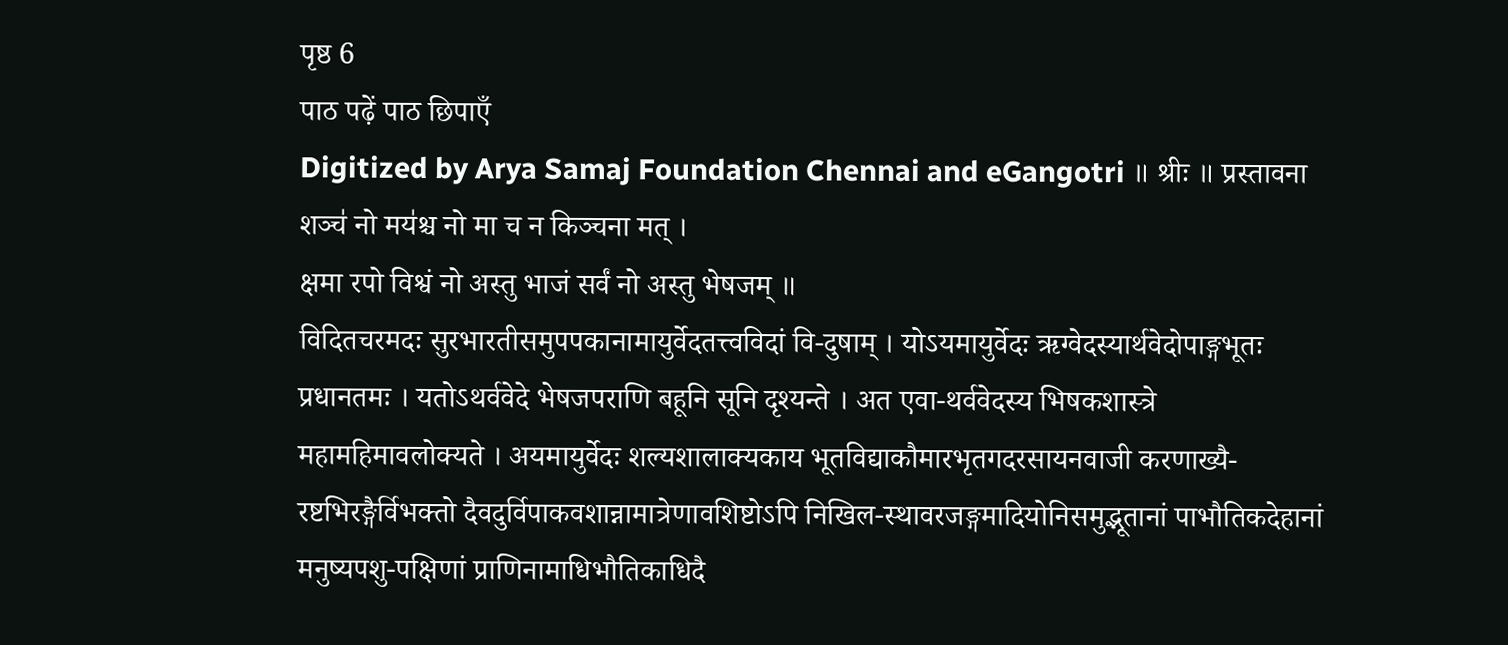पृष्ठ 6
पाठ पढ़ें पाठ छिपाएँ
Digitized by Arya Samaj Foundation Chennai and eGangotri ॥ श्रीः ॥ प्रस्तावना
शञ्च॑ नो मय॑श्च नो मा च न किञ्चना मत् ।
क्षमा रपो विश्वं नो अस्तु भाजं सर्वं नो अस्तु भेषजम् ॥
विदितचरमदः सुरभारतीसमुपपकानामायुर्वेदतत्त्वविदां वि-दुषाम् । योऽयमायुर्वेदः ऋग्वेदस्यार्थवेदोपाङ्गभूतः प्रधानतमः । यतोऽथर्ववेदे भेषजपराणि बहूनि सूनि दृश्यन्ते । अत एवा-थर्ववेदस्य भिषकशास्त्रे महामहिमावलोक्यते । अयमायुर्वेदः शल्यशालाक्यकाय भूतविद्याकौमारभृतगदरसायनवाजी करणाख्यै-रष्टभिरङ्गैर्विभक्तो दैवदुर्विपाकवशान्नामात्रेणावशिष्टोऽपि निखिल-स्थावरजङ्गमादियोनिसमुद्भूतानां पाभौतिकदेहानां मनुष्यपशु-पक्षिणां प्राणिनामाधिभौतिकाधिदै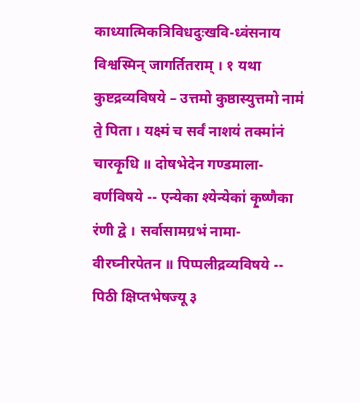काध्यात्मिकत्रिविधदुःखवि-ध्वंसनाय विश्वस्मिन् जागर्तितराम् । १ यथा कुष्टद्रव्यविषये – उत्तमो कुष्ठास्युत्तमो नाम॑ ते॒ पिता । यक्ष्मं च सर्वं नाशय॑ तक्मा॑नं चारकृ॒धि ॥ दोषभेदेन गण्डमाला-वर्णविषये -- एन्येका श्येन्येका॑ कृ॒ष्णैका रंणी द्वे । सर्वासामग्रभं नामा-वीरघ्नीरपेतन ॥ पिप्पलीद्रव्यविषये -- पिठी क्षिप्तभेषज्यू ३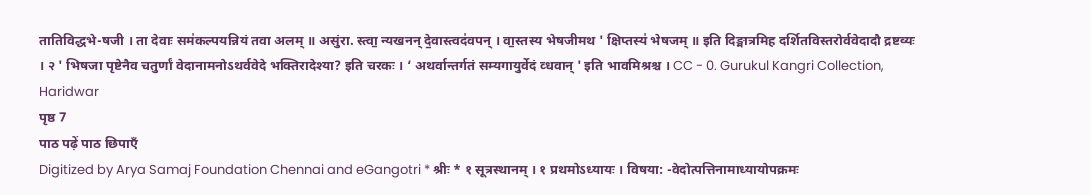तातिविद्धभे-षजी । ता देवाः सम॑कल्पयन्नियं तवा अलम् ॥ असुंरा. स्त्वा॒ न्यखनन् दे॒वास्त्वद॑वपन् । वा॒स्तस्य भेषजीमथ ' क्षिप्तस्य॑ भेषजम् ॥ इति दिङ्मात्रमिह दर्शितविस्तरोर्ववेदादौ द्रष्टव्यः । २ ' भिषजा पृष्टेनैव चतुर्णां वेदानामनोऽथर्ववेदे भक्तिरादेश्या? इति चरकः । ‘ अथर्वान्तर्गतं सम्यगायुर्वेदं व्धवान् ' इति भावमिश्रश्च । CC - 0. Gurukul Kangri Collection, Haridwar
पृष्ठ 7
पाठ पढ़ें पाठ छिपाएँ
Digitized by Arya Samaj Foundation Chennai and eGangotri * श्रीः * १ सूत्रस्थानम् । १ प्रथमोऽध्यायः । विषया: -वेदोत्पत्तिनामाध्यायोपक्रमः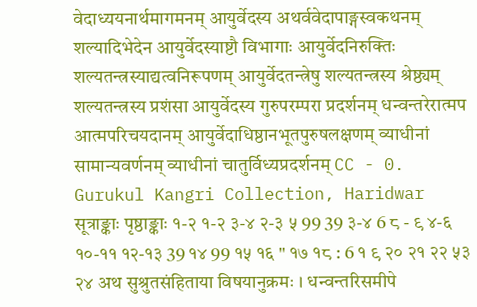वेदाध्ययनार्थमागमनम् आयुर्वेदस्य अथर्ववेदापाङ्गस्वकथनम् शल्यादिभेदेन आयुर्वेदस्याष्टौ विभागाः आयुर्वेदनिरुक्तिः शल्यतन्त्रस्याद्यत्वनिरूपणम् आयुर्वेदतन्त्रेषु शल्यतन्त्रस्य श्रेष्ठ्यम् शल्यतन्त्रस्य प्रशंसा आयुर्वेदस्य गुरुपरम्परा प्रदर्शनम् धन्वन्तरेरात्मप आत्मपरिचयदानम् आयुर्वेदाधिष्ठानभूतपुरुषलक्षणम् व्याधीनां सामान्यवर्णनम् व्याधीनां चातुर्विध्यप्रदर्शनम् CC - 0. Gurukul Kangri Collection, Haridwar सूत्राङ्काः पृष्ठाङ्काः १-२ १-२ ३-४ २-३ ५ 99 39 ३-४ 6 ८ - ९ ४-६ १०-११ १२-१३ 39 १४ 99 १५ १६ " १७ १८ : 6 १ ९ २० २१ २२ ५३ २४ अथ सुश्रुतसंहिताया विषयानुक्रमः । धन्वन्तरिसमीपे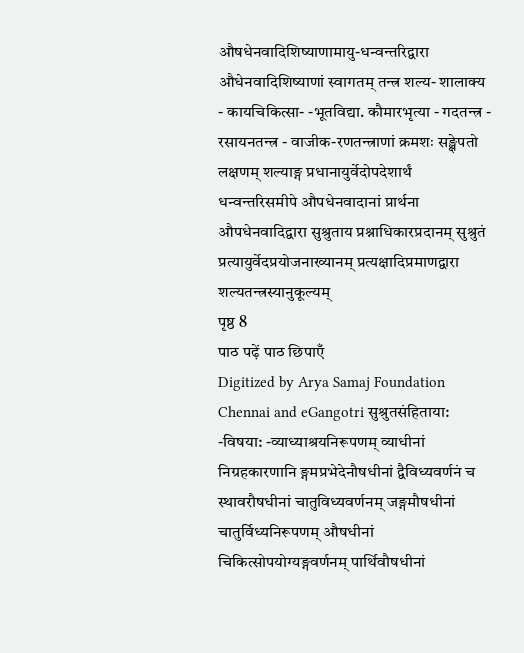औषधेनवादिशिष्याणामायु-धन्वन्तरिद्वारा औधेनवादिशिष्याणां स्वागतम् तन्त्र शल्य- शालाक्य - कायचिकित्सा- -भूतविद्या. कौमारभृत्या - गदतन्त्र - रसायनतन्त्र - वाजीक-रणतन्त्राणां क्रमशः सङ्क्षेपतो लक्षणम् शल्याङ्ग प्रधानायुर्वेदोपदेशार्थं धन्वन्तरिसमीपे औपधेनवादानां प्रार्थना औपधेनवादिद्वारा सुश्रुताय प्रश्नाधिकारप्रदानम् सुश्रुतं प्रत्यायुर्वेदप्रयोजनाख्यानम् प्रत्यक्षादिप्रमाणद्वारा शल्यतन्त्रस्यानुकूल्यम्
पृष्ठ 8
पाठ पढ़ें पाठ छिपाएँ
Digitized by Arya Samaj Foundation Chennai and eGangotri सुश्रुतसंहिताया: -विषया: -व्याध्याश्रयनिरूपणम् व्याधीनां निग्रहकारणानि ङ्गमप्रभेदेनौषधीनां द्वैविध्यवर्णनं च स्थावरौषधीनां चातुविध्यवर्णनम् जङ्गमौषधीनां चातुर्विध्यनिरूपणम् औषधीनां चिकित्सोपयोग्यङ्गवर्णनम् पार्थिवौषधीनां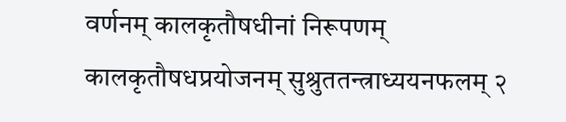वर्णनम् कालकृतौषधीनां निरूपणम् कालकृतौषधप्रयोजनम् सुश्रुततन्त्राध्ययनफलम् २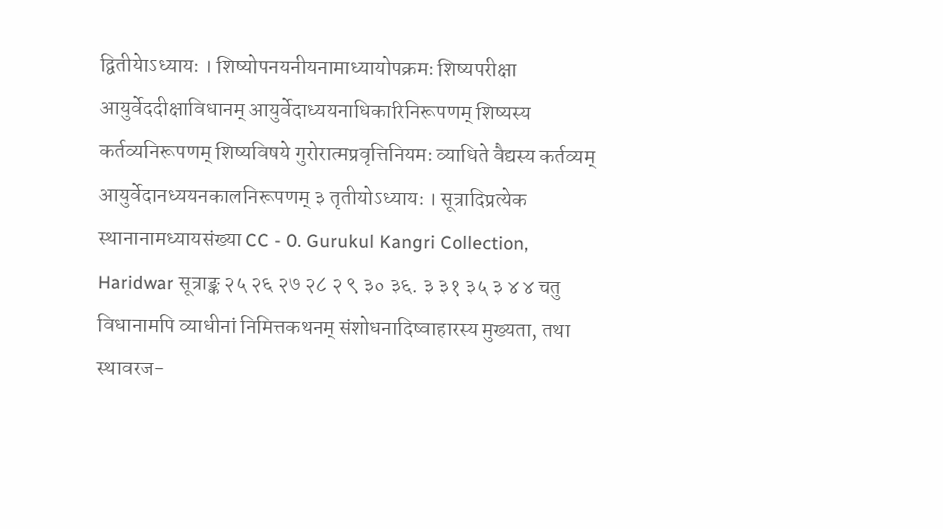द्वितीयेाऽध्यायः । शिष्योपनयनीयनामाध्यायोपक्रमः शिष्यपरीक्षा आयुर्वेददीक्षाविधानम् आयुर्वेदाध्ययनाधिकारिनिरूपणम् शिष्यस्य कर्तव्यनिरूपणम् शिष्यविषये गुरोरात्मप्रवृत्तिनियमः व्याधिते वैद्यस्य कर्तव्यम् आयुर्वेदानध्ययनकालनिरूपणम् ३ तृतीयोऽध्यायः । सूत्रादिप्रत्येक स्थानानामध्यायसंख्या CC - 0. Gurukul Kangri Collection, Haridwar सूत्राङ्क २५ २६ २७ २८ २ ९ ३० ३६. ३ ३१ ३५ ३ ४ ४ चतु विधानामपि व्याधीनां निमित्तकथनम् संशोधनादिष्वाहारस्य मुख्यता, तथा स्थावरज-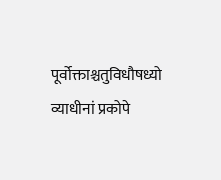पूर्वोक्ताश्चतुविधौषध्यो व्याधीनां प्रकोपे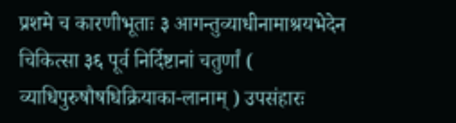प्रशमे च कारणीभूताः ३ आगन्तुव्याधीनामाश्रयभेदेन चिकित्सा ३६ पूर्व निर्दिष्टानां चतुर्णां ( व्याधिपुरुषौषधिक्रियाका-लानाम् ) उपसंहारः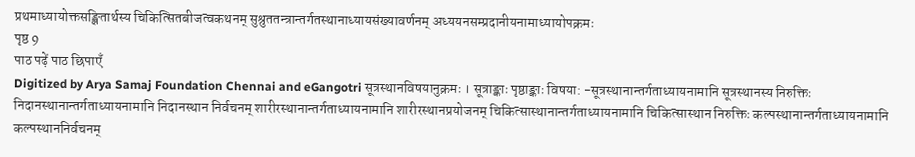प्रथमाध्यायोक्तसङ्क्षितार्थस्य चिकित्सितबीजत्वकथनम् सुश्रुततन्त्रान्तर्गतस्थानाध्यायसंख्यावर्णनम् अध्ययनसम्प्रदानीयनामाध्यायोपक्रमः
पृष्ठ 9
पाठ पढ़ें पाठ छिपाएँ
Digitized by Arya Samaj Foundation Chennai and eGangotri सूत्रस्थानविषयानुक्रमः । सूत्राङ्काः पृष्ठाङ्काः विषया: -सूत्रस्थानान्तर्गताध्यायनामानि सूत्रस्थानस्य निरुक्तिः निदानस्थानान्तर्गताध्यायनामानि निदानस्थान निर्वचनम् शारीरस्थानान्तर्गताध्यायनामानि शारीरस्थानप्रयोजनम् चिकित्सास्थानान्तर्गताध्यायनामानि चिकित्सास्थान निरुक्तिः कल्पस्थानान्तर्गताध्यायनामानि कल्पस्थाननिर्वचनम्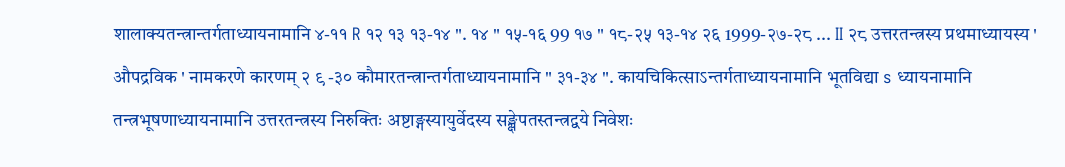शालाक्यतन्त्रान्तर्गताध्यायनामानि ४-११ R १२ १३ १३-१४ ". १४ " १५-१६ 99 १७ " १८-२५ १३-१४ २६ 1999-२७-२८ ... II २८ उत्तरतन्त्रस्य प्रथमाध्यायस्य ' औपद्रविक ' नामकरणे कारणम् २ ९ -३० कौमारतन्त्रान्तर्गताध्यायनामानि " ३१-३४ ". कायचिकित्साऽन्तर्गताध्यायनामानि भूतविद्या s ध्यायनामानि तन्त्रभूषणाध्यायनामानि उत्तरतन्त्रस्य निरुक्तिः अष्टाङ्गस्यायुर्वेदस्य सङ्क्षेपतस्तन्त्रद्वये निवेशः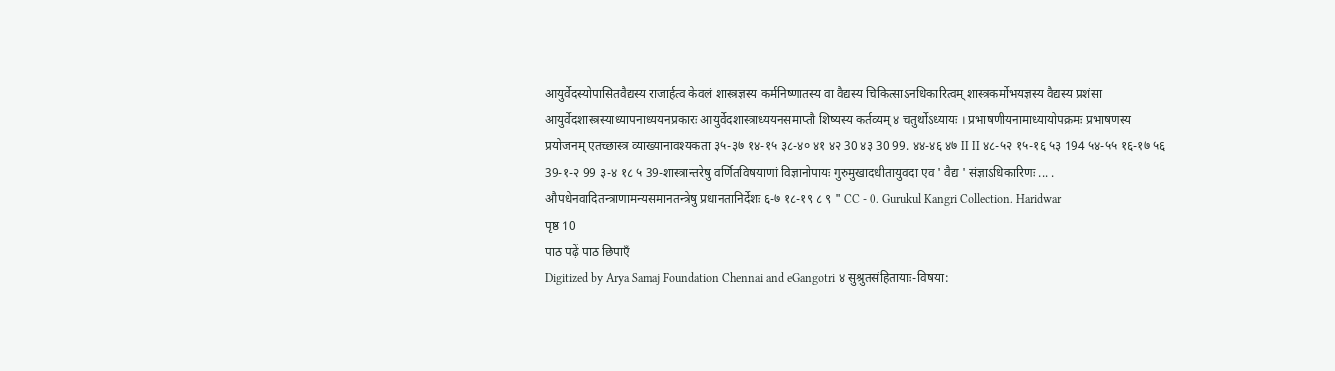आयुर्वेदस्योपासितवैद्यस्य राजार्हत्व केवलं शास्त्रज्ञस्य कर्मनिष्णातस्य वा वैद्यस्य चिकित्साऽनधिकारित्वम् शास्त्रकर्मोभयज्ञस्य वैद्यस्य प्रशंसा आयुर्वेदशास्त्रस्याध्यापनाध्ययनप्रकारः आयुर्वेदशास्त्राध्ययनसमाप्तौ शिष्यस्य कर्तव्यम् ४ चतुर्थोऽध्यायः । प्रभाषणीयनामाध्यायोपक्रमः प्रभाषणस्य प्रयोजनम् एतच्छास्त्र व्याख्यानावश्यकता ३५-३७ १४-१५ ३८-४० ४१ ४२ 30 ४३ 30 99. ४४-४६ ४७ II II ४८-५२ १५-१६ ५३ 194 ५४-५५ १६-१७ ५६ 39-१-२ 99 ३-४ १८ ५ 39-शास्त्रान्तरेषु वर्णितविषयाणां विज्ञानोपायः गुरुमुखादधीतायुवदा एव ' वैद्य ' संज्ञाऽधिकारिणः ... . औपधेनवादितन्त्राणामन्यसमानतन्त्रेषु प्रधानतानिर्देशः ६-७ १८-१९ ८ ९ " CC - 0. Gurukul Kangri Collection. Haridwar
पृष्ठ 10
पाठ पढ़ें पाठ छिपाएँ
Digitized by Arya Samaj Foundation Chennai and eGangotri ४ सुश्रुतसंहितायाः-विषया: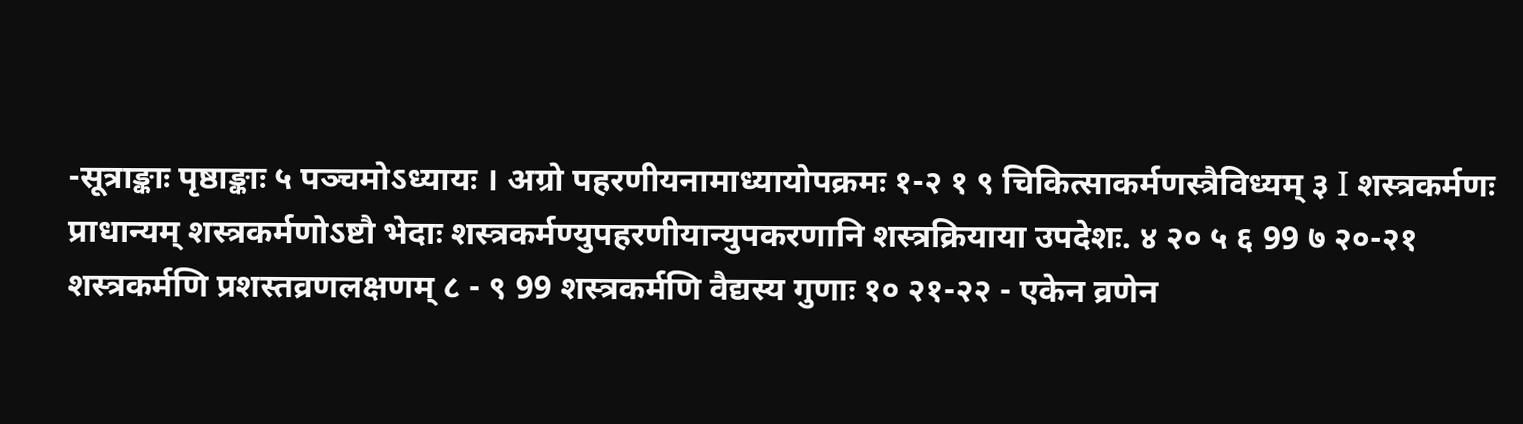-सूत्राङ्काः पृष्ठाङ्काः ५ पञ्चमोऽध्यायः । अग्रो पहरणीयनामाध्यायोपक्रमः १-२ १ ९ चिकित्साकर्मणस्त्रैविध्यम् ३ I शस्त्रकर्मणः प्राधान्यम् शस्त्रकर्मणोऽष्टौ भेदाः शस्त्रकर्मण्युपहरणीयान्युपकरणानि शस्त्रक्रियाया उपदेशः. ४ २० ५ ६ 99 ७ २०-२१ शस्त्रकर्मणि प्रशस्तव्रणलक्षणम् ८ - ९ 99 शस्त्रकर्मणि वैद्यस्य गुणाः १० २१-२२ - एकेन व्रणेन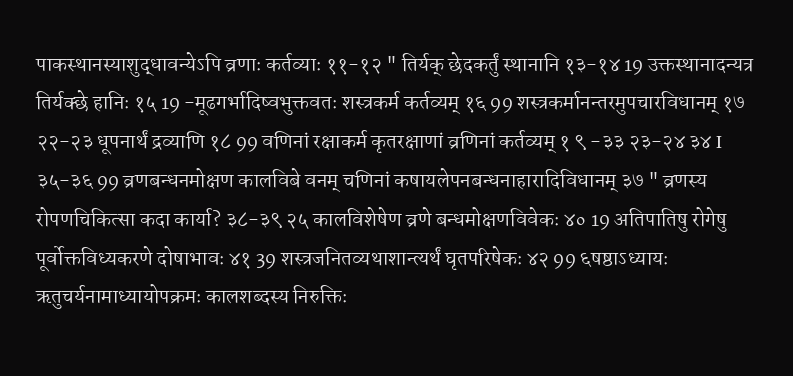पाकस्थानस्याशुद्धावन्येऽपि व्रणाः कर्तव्याः ११-१२ " तिर्यक् छेदकर्तुं स्थानानि १३-१४ 19 उक्तस्थानादन्यत्र तिर्यक्छे हानिः १५ 19 -मूढगर्भादिष्वभुक्तवतः शस्त्रकर्म कर्तव्यम् १६ 99 शस्त्रकर्मानन्तरमुपचारविधानम् १७ २२-२३ धूपनार्थं द्रव्याणि १८ 99 वणिनां रक्षाकर्म कृतरक्षाणां व्रणिनां कर्तव्यम् १ ९ -३३ २३-२४ ३४ I ३५-३६ 99 व्रणबन्धनमोक्षण कालविबे वनम् चणिनां कषायलेपनबन्धनाहारादिविधानम् ३७ " व्रणस्य रोपणचिकित्सा कदा कार्या? ३८-३९ २५ कालविशेषेण व्रणे बन्धमोक्षणविवेकः ४० 19 अतिपातिषु रोगेषु पूर्वोक्तविध्यकरणे दोषाभावः ४१ 39 शस्त्रजनितव्यथाशान्त्यर्थं घृतपरिषेकः ४२ 99 ६षष्ठाऽध्यायः ऋतुचर्यनामाध्यायोपक्रमः कालशब्दस्य निरुक्तिः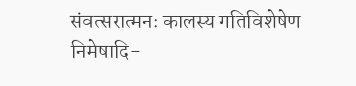संवत्सरात्मनः कालस्य गतिविशेषेण निमेषादि-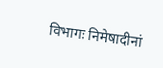विभागः निमेषादीनां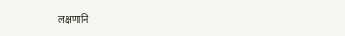लक्षणानि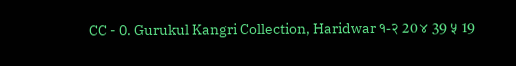CC - 0. Gurukul Kangri Collection, Haridwar १-२ 20 ४ 39 ५ 19